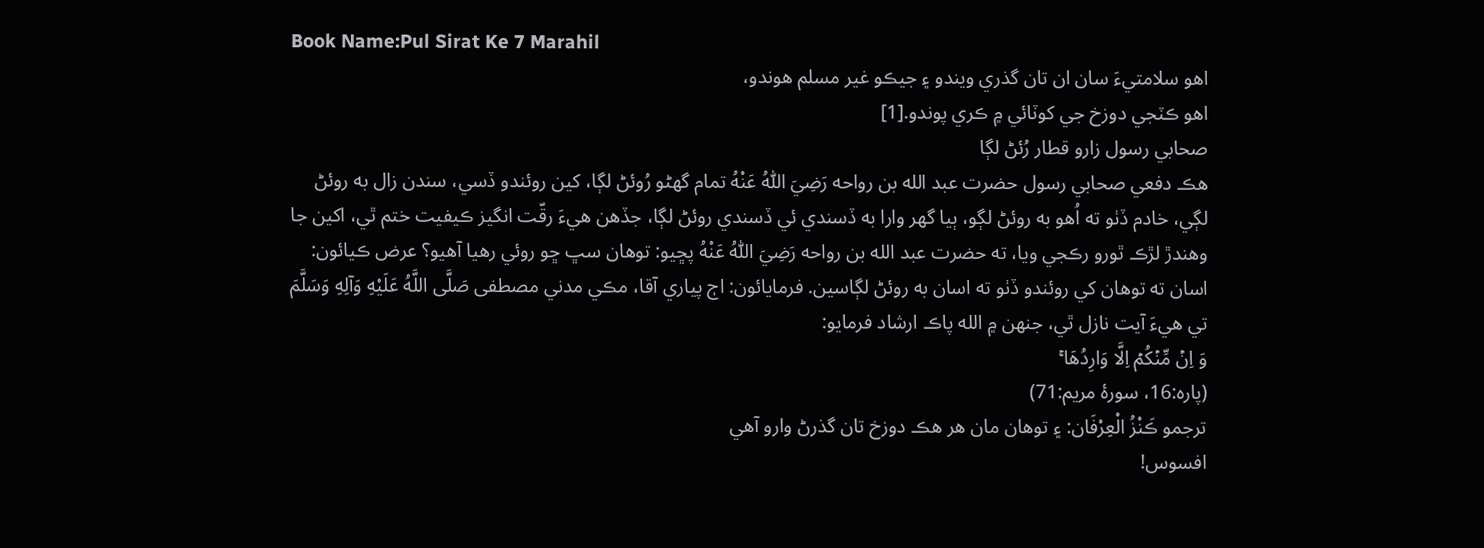Book Name:Pul Sirat Ke 7 Marahil
اهو سلامتيءَ سان ان تان گذري ويندو ۽ جيڪو غير مسلم هوندو،
اهو ڪٽجي دوزخ جي کوٽائي ۾ ڪري پوندو.[1]
صحابي رسول زارو قطار رُئڻ لڳا
هڪ دفعي صحابي رسول حضرت عبد الله بن رواحه رَضِيَ اللّٰهُ عَنْهُ تمام گهڻو رُوئڻ لڳا، کين روئندو ڏسي، سندن زال به روئڻ لڳي، خادم ڏٺو ته اُهو به روئڻ لڳو، ٻيا گهر وارا به ڏسندي ئي ڏسندي روئڻ لڳا، جڏهن هيءَ رقّت انگيز ڪيفيت ختم ٿي، اکين جا وهندڙ لڙڪ ٿورو رڪجي ويا، ته حضرت عبد الله بن رواحه رَضِيَ اللّٰهُ عَنْهُ پڇيو: توهان سڀ ڇو روئي رهيا آهيو؟ عرض ڪيائون: اسان ته توهان کي روئندو ڏٺو ته اسان به روئڻ لڳاسين. فرمايائون: اڄ پياري آقا، مڪي مدني مصطفى صَلَّى اللَّهُ عَلَيْهِ وَآلِهِ وَسَلَّمَ تي هيءَ آيت نازل ٿي، جنهن ۾ الله پاڪ ارشاد فرمايو:
وَ اِنۡ مِّنۡکُمۡ اِلَّا وَارِدُھَا ۚ
(پارہ:16، سورۀ مریم:71)
ترجمو ڪَنْزُ الْعِرْفَان: ۽ توهان مان هر هڪ دوزخ تان گذرڻ وارو آهي
افسوس!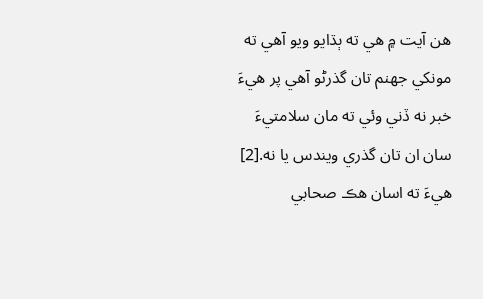هن آيت ۾ هي ته ٻڌايو ويو آهي ته مونکي جهنم تان گذرڻو آهي پر هيءَ خبر نه ڏني وئي ته مان سلامتيءَ سان ان تان گذري ويندس يا نه.[2]
هيءَ ته اسان هڪ صحابي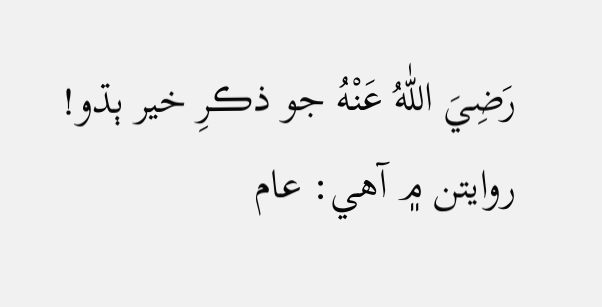رَضِيَ اللّٰهُ عَنْهُ جو ذڪرِ خير ٻڌو! روايتن ۾ آهي: عام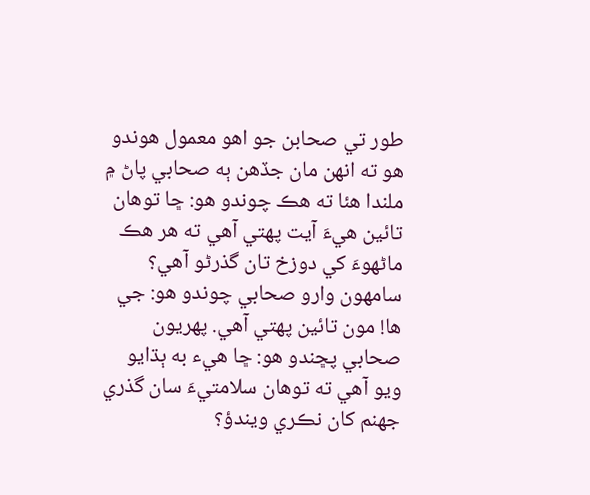طور تي صحابن جو اهو معمول هوندو هو ته انهن مان جڏهن ٻه صحابي پاڻ ۾ ملندا هئا ته هڪ چوندو هو: ڇا توهان تائين هيءَ آيت پهتي آهي ته هر هڪ ماڻهوءَ کي دوزخ تان گذرڻو آهي؟ سامهون وارو صحابي چوندو هو: جي ها! مون تائين پهتي آهي. پهريون صحابي پڇندو هو: ڇا هيء به ٻڌايو ويو آهي ته توهان سلامتيءَ سان گذري جهنم کان نڪري ويندؤ؟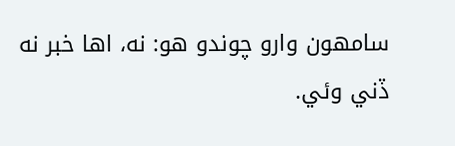سامهون وارو چوندو هو: نه، اها خبر نه ڏني وئي.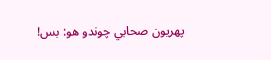پهريون صحابي چوندو هو: بس!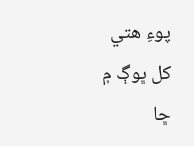پوءِ هتي کل ڀوڳ ۾ ڇا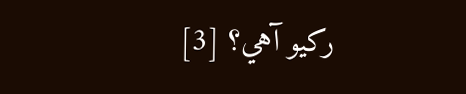رکيو آهي؟ [3]